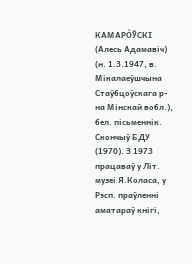КАМАРО́ЎСКІ (Алесь Адамавіч) (н. 1.3.1947, в. Мікалаеўшчына Стаўбцоўскага р-на Мінскай вобл.),
бел. пісьменнік. Скончыў БДУ (1970). З 1973 працаваў у Літ. музеі Я.Коласа, у Рэсп. праўленні аматараў кнігі,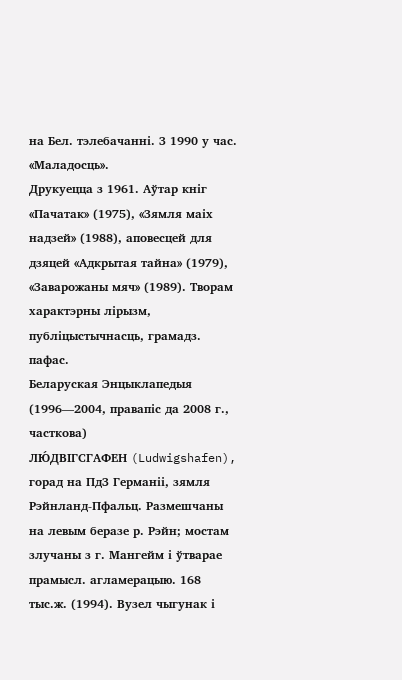на Бел. тэлебачанні. З 1990 у час. «Маладосць».
Друкуецца з 1961. Аўтар кніг «Пачатак» (1975), «Зямля маіх надзей» (1988), аповесцей для дзяцей «Адкрытая тайна» (1979), «Заварожаны мяч» (1989). Творам характэрны лірызм, публіцыстычнасць, грамадз. пафас.
Беларуская Энцыклапедыя (1996—2004, правапіс да 2008 г., часткова)
ЛЮ́ДВІГСГАФЕН (Ludwigshafen),
горад на ПдЗ Германіі, зямля Рэйнланд-Пфальц. Размешчаны на левым беразе р. Рэйн; мостам злучаны з г. Мангейм і ўтварае прамысл. агламерацыю. 168 тыс.ж. (1994). Вузел чыгунак і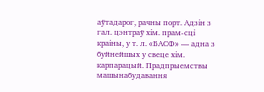аўтадарог, рачны порт. Адзін з гал. цэнтраў хім. прам-сці краіны, у т. л. «БАСФ» — адна з буйнейшых у свеце хім. карпарацый. Прадпрыемствы машынабудавання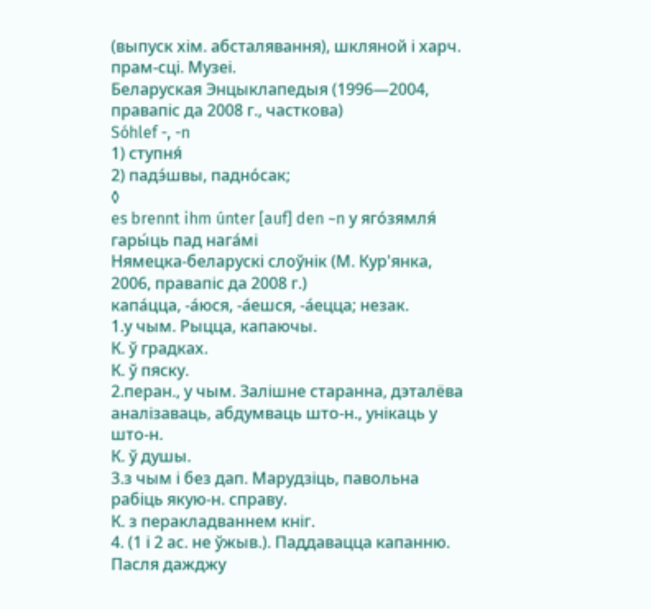(выпуск хім. абсталявання), шкляной і харч. прам-сці. Музеі.
Беларуская Энцыклапедыя (1996—2004, правапіс да 2008 г., часткова)
Sóhlef -, -n
1) ступня́
2) падэ́швы, падно́сак;
◊
es brennt ihm únter [auf] den ~n у яго́зямля́ гары́ць пад нага́мі
Нямецка-беларускі слоўнік (М. Кур'янка, 2006, правапіс да 2008 г.)
капа́цца, -а́юся, -а́ешся, -а́ецца; незак.
1.у чым. Рыцца, капаючы.
К. ў градках.
К. ў пяску.
2.перан., у чым. Залішне старанна, дэталёва аналізаваць, абдумваць што-н., унікаць у што-н.
К. ў душы.
3.з чым і без дап. Марудзіць, павольна рабіць якую-н. справу.
К. з перакладваннем кніг.
4. (1 і 2 ас. не ўжыв.). Паддавацца капанню.
Пасля дажджу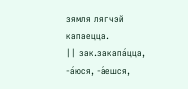зямля лягчэй капаецца.
|| зак.закапа́цца, -а́юся, -а́ешся,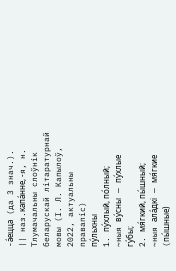-а́ецца (да 3 знач.).
|| наз.капа́нне, -я, н.
Тлумачальны слоўнік беларускай літаратурнай мовы (І. Л. Капылоў, 2022, актуальны правапіс)
пу́льхны
1. пу́хлый, по́лный;
~ныя ву́сны — пу́хлые гу́бы;
2. мя́гкий, пы́шный;
~ныя ала́дкі — мя́гкие (пы́шные)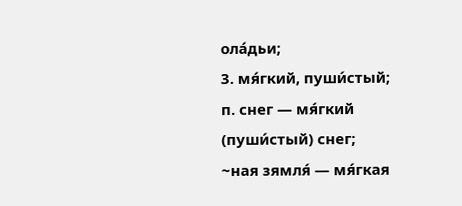ола́дьи;
3. мя́гкий, пуши́стый;
п. снег — мя́гкий (пуши́стый) снег;
~ная зямля́ — мя́гкая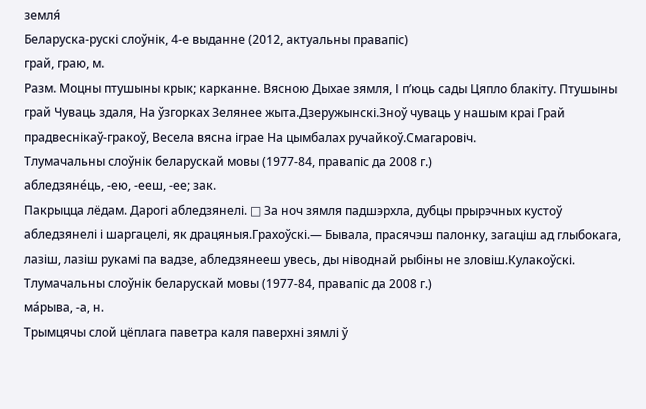земля́
Беларуска-рускі слоўнік, 4-е выданне (2012, актуальны правапіс)
грай, граю, м.
Разм. Моцны птушыны крык; карканне. Вясною Дыхае зямля, І п’юць сады Цяпло блакіту. Птушыны грай Чуваць здаля, На ўзгорках Зелянее жыта.Дзеружынскі.Зноў чуваць у нашым краі Грай прадвеснікаў-гракоў, Весела вясна іграе На цымбалах ручайкоў.Смагаровіч.
Тлумачальны слоўнік беларускай мовы (1977-84, правапіс да 2008 г.)
абледзяне́ць, ‑ею, ‑ееш, ‑ее; зак.
Пакрыцца лёдам. Дарогі абледзянелі. □ За ноч зямля падшэрхла, дубцы прырэчных кустоў абледзянелі і шаргацелі, як драцяныя.Грахоўскі.— Бывала, прасячэш палонку, загаціш ад глыбокага, лазіш, лазіш рукамі па вадзе, абледзянееш увесь, ды ніводнай рыбіны не зловіш.Кулакоўскі.
Тлумачальны слоўнік беларускай мовы (1977-84, правапіс да 2008 г.)
ма́рыва, ‑а, н.
Трымцячы слой цёплага паветра каля паверхні зямлі ў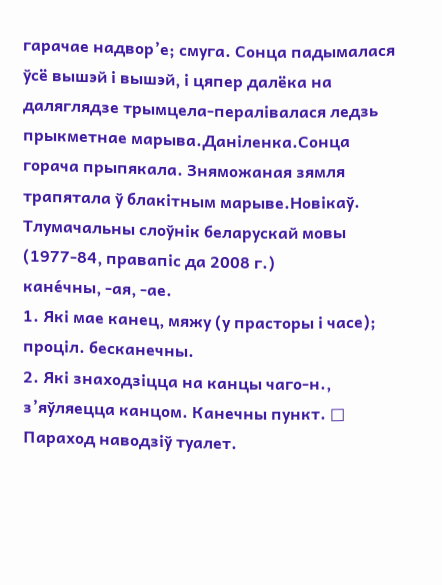гарачае надвор’е; смуга. Сонца падымалася ўсё вышэй і вышэй, і цяпер далёка на даляглядзе трымцела-пералівалася ледзь прыкметнае марыва.Даніленка.Сонца горача прыпякала. Зняможаная зямля трапятала ў блакітным марыве.Новікаў.
Тлумачальны слоўнік беларускай мовы (1977-84, правапіс да 2008 г.)
кане́чны, ‑ая, ‑ае.
1. Які мае канец, мяжу (у прасторы і часе); проціл. бесканечны.
2. Які знаходзіцца на канцы чаго‑н., з’яўляецца канцом. Канечны пункт. □ Параход наводзіў туалет.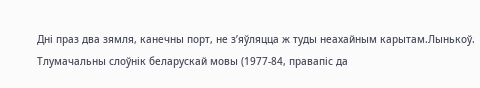Дні праз два зямля, канечны порт, не з’яўляцца ж туды неахайным карытам.Лынькоў.
Тлумачальны слоўнік беларускай мовы (1977-84, правапіс да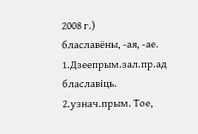2008 г.)
блаславёны, ‑ая, ‑ае.
1.Дзеепрым.зал.пр.ад блаславіць.
2.узнач.прым. Тое,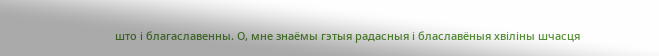што і благаславенны. О, мне знаёмы гэтыя радасныя і блаславёныя хвіліны шчасця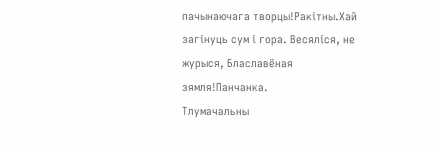пачынаючага творцы!Ракітны.Хай загінуць сум і гора. Весяліся, не журыся, Блаславёная зямля!Панчанка.
Тлумачальны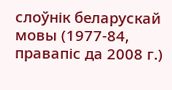слоўнік беларускай мовы (1977-84, правапіс да 2008 г.)